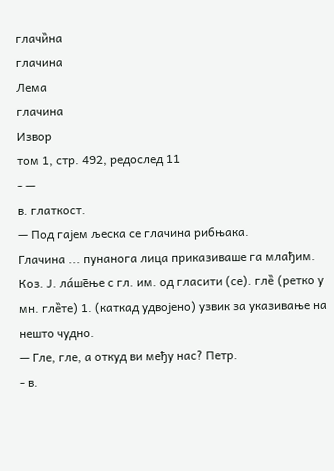глачи̏на
глачина
Лема
глачина
Извор
том 1, стр. 492, редослед 11
- —
в. глаткост.
— Под гајем љеска се глачина рибњака.
Глачина ... пунанога лица приказиваше га млађим. Коз. Ј. ла́ше̄ње с гл. им. од гласити (се). гле̏ (ретко у мн. гле̏те) 1. (каткад удвојено) узвик за указивање на нешто чудно.
— Гле, гле, а откуд ви међу нас? Петр.
- в.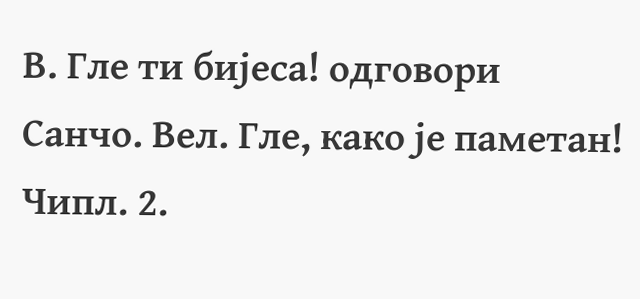В. Гле ти бијеса! одговори Санчо. Вел. Гле, како је паметан! Чипл. 2.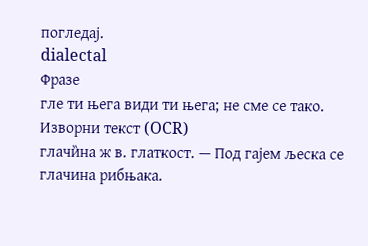погледај.
dialectal
Фразе
гле ти њега види ти њега; не сме се тако.
Изворни текст (OCR)
глачи̏на ж в. глаткост. — Под гајем љеска се глачина рибњака.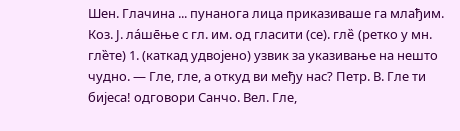Шен. Глачина ... пунанога лица приказиваше га млађим. Коз. Ј. ла́ше̄ње с гл. им. од гласити (се). гле̏ (ретко у мн. гле̏те) 1. (каткад удвојено) узвик за указивање на нешто чудно. — Гле, гле, а откуд ви међу нас? Петр. В. Гле ти бијеса! одговори Санчо. Вел. Гле,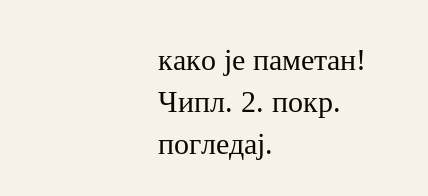како је паметан! Чипл. 2. покр. погледај.